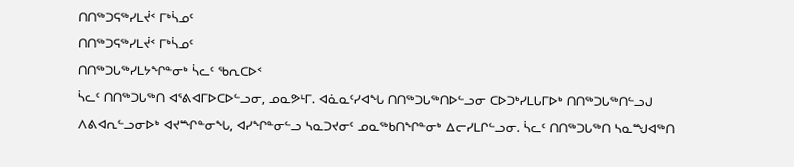ᑎᑎᖅᑐᕋᖅᓯᒪᔫᑉ ᒥᒃᓵᓄᑦ
ᑎᑎᖅᑐᕋᖅᓯᒪᔫᑉ ᒥᒃᓵᓄᑦ
ᑎᑎᖅᑐᒐᖅᓯᒪᔭᖏᓐᓂᒃ ᓵᓚᑦ ᖃᕆᑕᐅᑉ
ᓵᓚᑦ ᑎᑎᖅᑐᒐᖅᑎ ᐊᕐᕕᐊᒥᐅᑕᐅᓪᓗᓂ, ᓄᓇᕗᒻᒥ. ᐊᓈᓇᑦᓯᐊᖓ ᑎᑎᖅᑐᒐᖅᑎᐅᓪᓗᓂ ᑕᐅᑐᒃᓯᒪᒐᒥᐅᒃ ᑎᑎᖅᑐᒐᖅᑎᓪᓗᒍ ᐱᕕᐊᕆᓪᓗᓂᐅᒃ ᐊᔪᙱᓐᓂᖓ, ᐊᓯᖏᓐᓂᓪᓗ ᓴᓇᑐᔪᓂᑦ ᓄᓇᖅᑲᑎᖏᓐᓂᒃ ᐃᓕᓯᒪᒋᓪᓗᓂ. ᓵᓚᑦ ᑎᑎᖅᑐᒐᖅᑎ ᓴᓇᙳᐊᖅᑎ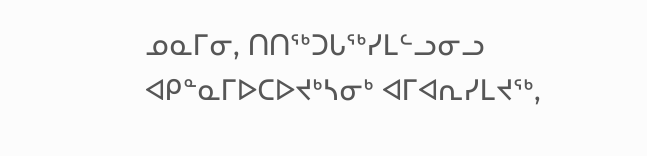ᓄᓇᒥᓂ, ᑎᑎᖅᑐᒐᖅᓯᒪᓪᓗᓂᓗ ᐊᑭᓐᓇᒥᐅᑕᐅᔪᒃᓴᓂᒃ ᐊᒥᐊᕆᓯᒪᔪᖅ,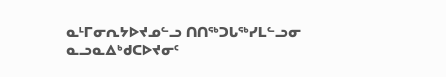ᓇᒻᒥᓂᕆᔭᐅᔪᓄᓪᓗ ᑎᑎᖅᑐᒐᖅᓯᒪᓪᓗᓂ ᓇᓗᓇᐃᒃᑯᑕᐅᔪᓂᑦ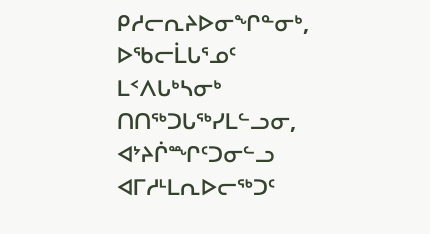ᑭᓱᓕᕆᔨᐅᓂᖏᓐᓂᒃ, ᐅᖃᓕᒫᒐᕐᓄᑦ ᒪᑉᐱᒐᒃᓴᓂᒃ ᑎᑎᖅᑐᒐᖅᓯᒪᓪᓗᓂ, ᐊᔾᔨᒌᙱᑦᑐᓂᓪᓗ ᐊᒥᓱᒻᒪᕆᐅᓕᖅᑐᑦ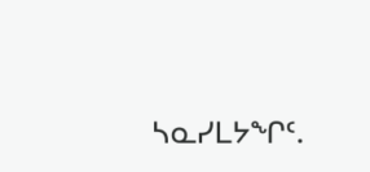ᓴᓇᓯᒪᔭᖏᑦ.